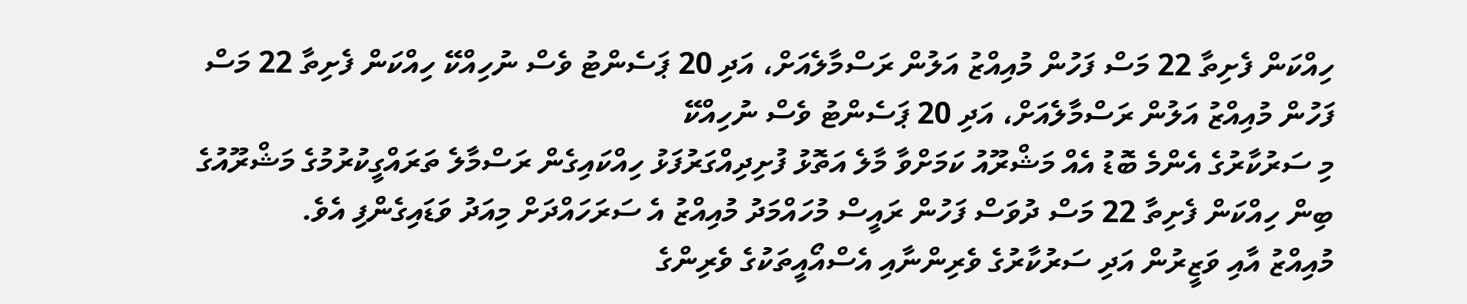ހިއްކަން ފެށިތާ 22 މަސް ފަހުން މުއިއްޒު އަލުން ރަސްމާލެއަށް، އަދި 20 ޕަސެންޓު ވެސް ނުހިއްކޭ ހިއްކަން ފެށިތާ 22 މަސް ފަހުން މުއިއްޒު އަލުން ރަސްމާލެއަށް، އަދި 20 ޕަސެންޓު ވެސް ނުހިއްކޭ
މި ސަރުކާރުގެ އެންމެ ބޮޑު އެއް މަޝްރޫއު ކަމަށްވާ މާލެ އަތޮޅު ފުށިދިއްގަރުފަޅު ހިއްކައިގެން ރަސްމާލެ ތަރައްގީކުރުމުގެ މަޝްރޫއުގެ ބިން ހިއްކަން ފެށިތާ 22 މަސް ދުވަސް ފަހުން ރައީސް މުހައްމަދު މުއިއްޒު އެ ސަރަހައްދަށް މިއަދު ވަޑައިގެންފި އެވެ.
މުއިއްޒު އާއި ވަޒީރުން އަދި ސަރުކާރުގެ ވެރިންނާއި އެސްއޯއީތަކުގެ ވެރިންގެ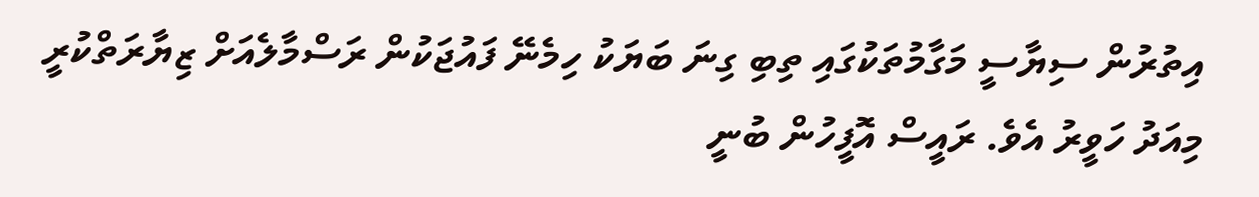އިތުރުން ސިޔާސީ މަގާމުތަކުގައި ތިބި ގިނަ ބަޔަކު ހިމެނޭ ފައުޖަކުން ރަސްމާލެއަށް ޒިޔާރަތްކުރީ މިއަދު ހަވީރު އެވެ. ރައީސް އޮފީހުން ބުނީ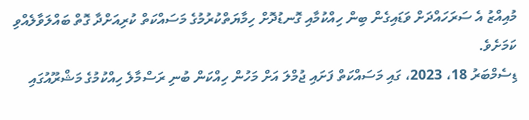މުއިއްޒު އެ ސަރަހައްދަށް ވަޑައިގެން ބިން ހިއްކުމާއި ގޮނޑުދޮށް ހިމާޔަތްކުރުމުގެ މަސައްކަތް ކުރިއަށްދާ ގޮތް ބައްލަވާލެއްވި ކަމަށެވެ.
ޑިސެމްބަރު 18، 2023، ގައި މަސައްކަތް ފަށައި ޖުމްލަ އަށް މަހުން ހިއްކަން ބުނި ރަސްމާލެ ހިއްކުމުގެ މަޝްރޫއުގައި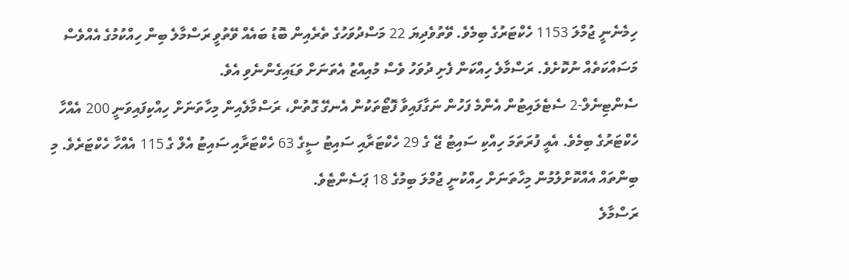ހިމެނެނީ ޖުމްލަ 1153 ހެކްޓަރުގެ ބިމެވެ. ވޭތުވެދިޔަ 22 މަސްދުވަހުގެ ތެރެއިން ބޮޑު ބައެއް ވޭތުވީ ރަސްމާލެ ބިން ހިއްކުމުގެ އެއްވެސް މަސައްކަތެއް ނުކޮށެވެ. ރަސްމާލެ ހިއްކަން ފެށި ދުވަހު ވެސް މުއިއްޒު އެތަނަށް ވަޑައިގެންނެވި އެވެ.
ސެންޓިނެލް-2 ސެޓެލައިޓުން އެންމެ ފަހުން ނަގާފައިވާ ފޮޓޯތަކުން އެނގޭ ގޮތުން، ރަސްމާލެއިން މިހާތަނަށް ހިއްކިފައިވަނީ 200 އެއްހާ ހެކްޓަރުގެ ބިމެވެ. އެއީ ފުރަތަމަ ހިއްކި ސައިޓު ޖޭ ގެ 29 ހެކްޓަރާއި ސައިޓު ސީގެ 63 ހެކްޓަރާއި ސައިޓު އެލް ގެ 115 އެއްހާ ހެކްޓަރެވެ. މި ބިންތައް އެއްކޮށްލުމުން މިހާތަނަށް ހިއްކުނީ ޖުމްލަ ބިމުގެ 18 ޕަސެންޓެވެ.
ރަސްމާލެ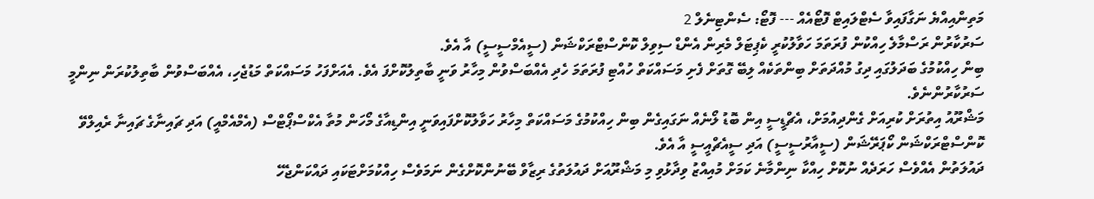މަތިންއިއްޔެ ނަގާފައިވާ ސެޓްލައިޓް ފޮޓޯއެއް --- ފޮޓޯ: ސެންޓިނެލް 2
ސަރުކާރުން ރަސްމާލެ ހިއްކުން ފުރަތަމަ ހަވާލުކުރީ ކެޕިޓަލް މެރިން އެންޑް ސިވިލް ކޮންސްޓްރަކްޝަން (ސީއެމްސީސީ) އާ އެވެ.
ބިން ހިއްކުމުގެ ބަދަލުގައި ދިގު މުއްދަތަށް ބިންތަކެއް ލިބޭ ގޮތަށް ފެށި މަސައްކަތް ހުއްޓި ފުރަތަމަ ހެދި އެއްބަސްވުން މިހާރު ވަނީ ބާތިލުކޮށްފަ އެވެ. އެއަށްފަހު މަސައްކަތް މަޑުޖެހި، އެއްބަސްވުން ބާތިލުކުރަން ނިންމީ ސަރުކާރުންނެވެ.
މަޝްރޫއު އިތުރަށް ކުރިއަށް ގެންދިއުމަށް، އެޗްޑީސީ އިން ބޮޑު ލޯނެއް ނަގައިގެން ބިން ހިއްކުމުގެ މަސައްކަތް މިހާރު ހަވާލުކޮށްފައިވަނީ އިންޑިއާގެ މޯހަން މުތާ އެކްސްޕޯޓްސް (އެމްއެމްއީ) އަދި ޗައިނާގެ ޗައިނާ ރެއިލްވޭ ކޮންސްޓްރަކްޝަން ކޯޕަރޭޝަން (ސީއާރުސީސީ) އަދި ސީއެޗްއީސީ އާ އެވެ.
ދައުލަތުން އެއްވެސް ހަރަދެއް ނުކޮށް ހިއްކާ ނިންމާނެ ކަމަށް މުއިއްޒު ވިދާޅުވި މި މަޝްރޫއަށް ދައުލަތުގެ ރިޒާވް ބޭނުންކޮށްގެން ނަމަވެސް ހިއްކުމަށްޓަކައި ދައްކަންޖެހޭ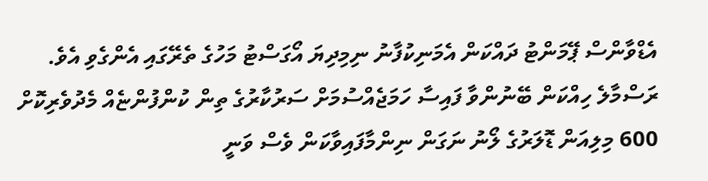އެޑްވާންސް ޕޭމަންޓު ދައްކަން އެމަނިކުފާނު ނިމިދިޔަ އޯގަސްޓު މަހުގެ ތެރޭގައި އެންގެވި އެވެ.
ރަސްމާލެ ހިއްކަން ބޭނުންވާ ފައިސާ ހަމަޖެއްސުމަށް ސަރުކާރުގެ ތިން ކުންފުންޏެއް މެދުވެރިކޮށް 600 މިލިއަން ޑޮލަރުގެ ލޯނު ނަގަން ނިންމާފައިވާކަން ވެސް ވަނީ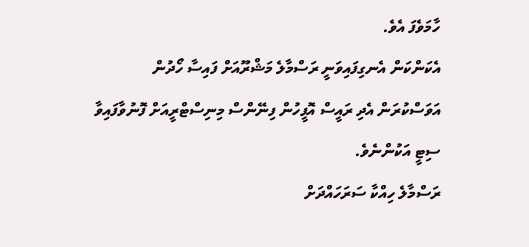ހާމަވެފަ އެވެ.
އެކަންކަން އެނގިފައިވަނީ ރަސްމާލެ މަޝްރޫއަށް ފައިސާ ހޯދުން އަވަސްކުރަން އެދި ރައީސް އޮފީހުން ފިނޭންސް މިނިސްޓްރީއަށް ފޮނުވާފައިވާ ސިޓީ އަކުންނެވެ.
ރަސްމާލެ ހިއްކާ ސަރަހައްދަށް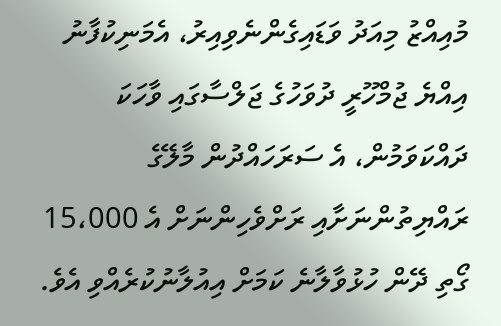މުއިއްޒު މިއަދު ވަޑައިގެންނެވިއިރު، އެމަނިކުފާނު އިއްޔެ ޖުމްހޫރީ ދުވަހުގެ ޖަލްސާގައި ވާހަކަ ދައްކަވަމުން، އެ ސަރަހައްދުން މާލޭގެ ރައްޔިތުންނަށާއި ރަށްވެހިންނަށް އެ 15،000 ގޯތި ދޭން ހުޅުވާލާނެ ކަމަށް އިއުލާނުކުރެއްވި އެވެ.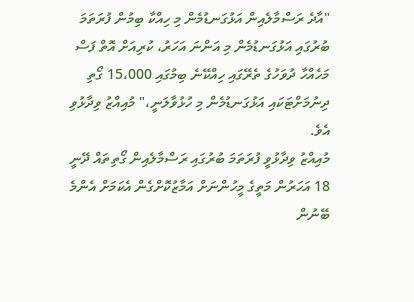"އާދެ ރަސްމާލެއިން އަޅުގަނޑުމެން މި ހިއްކާ ބިމުން ފުރަތަމަ ބުރުގައި އަޅުގަނޑުމެން މި އަންނަ އަހަރު، ކުރިއަށް އޮތް ފަސް މަހެއްހާ ދުވަހުގެ ތެރޭގައި ހިއްކޭނެ ބިމުގައި 15،000 ގޯތި ދިނުމަށްޓަކައި އަޅުގަނޑުމެން މި ހުޅުވާލަނީ،" މުއިއްޒު ވިދާޅުވި އެވެ.
މުއިއްޒު ވިދާޅުވީ ފުރަތަމަ ބުރުގައި ރަސްމާލެއިން ގޯތިތައް ދޭނީ 18 އަހަރުން މަތީގެ މީހުންނަށް އަމާޒުކޮށްގެން އެކަމަށް އެންމެ ބޭނުން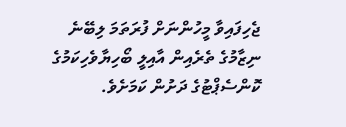ޖެހިފައިވާ މީހުންނަށް ފުރަތަމަ ލިބޭނެ ނިޒާމުގެ ތެރެއިން އާއިލީ ބޯހިޔާވެހިކަމުގެ ކޮންސެޕްޓުގެ ދަށުން ކަމަށެވެ.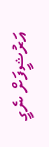އަރުޝީފަށް ނެގީ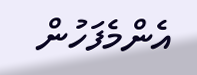އެންމެފަހުން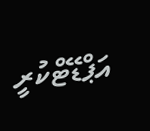އަޕްޑޭޓްކުރީ